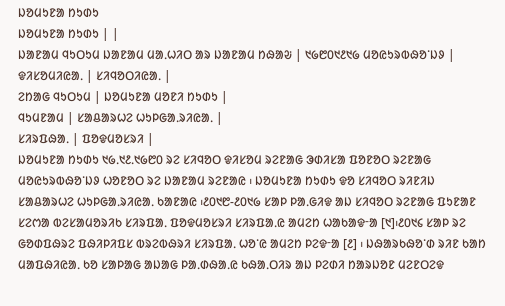ᱡᱚᱢᱩᱱᱟ ᱴᱩᱰᱩ
ᱡᱚᱢᱩᱱᱟ ᱴᱩᱰᱩ | |
ᱡᱟᱱᱟᱢ ᱧᱩᱛᱩᱢ ᱡᱟᱱᱟᱢ ᱢᱟᱹᱦᱤᱛ ᱟᱨ ᱡᱟᱱᱟᱢ ᱴᱷᱟᱶ | ᱑᱙᱘᱐᱑᱒᱑᱙ ᱢᱚᱭᱩᱨᱵᱷᱚᱸᱡᱽ |
ᱫᱤᱥᱚᱢᱤᱭᱟᱹ | ᱥᱤᱧᱚᱛᱤᱭᱟᱹ |
ᱮᱴᱟᱜ ᱧᱩᱛᱩᱢ | ᱡᱚᱢᱩᱱᱟ ᱢᱚᱱᱤ ᱴᱩᱰᱩ |
ᱧᱩᱢᱱᱟᱢ | ᱥᱟᱪᱟᱨᱦᱮ ᱦᱩᱞᱜᱟᱹᱨᱤᱭᱟᱹ |
ᱥᱤᱨᱯᱷᱟᱹ | ᱯᱚᱫᱢᱚᱥᱨᱤ |
ᱡᱚᱢᱩᱱᱟ ᱴᱩᱰᱩ ᱑᱙ᱹ᱑᱒ᱹ᱑᱙᱘᱐ ᱨᱮ ᱥᱤᱧᱚᱛ ᱫᱤᱥᱚᱢ ᱨᱮᱱᱟᱜ ᱳᱰᱤᱥᱟ ᱯᱚᱱᱚᱛ ᱨᱮᱱᱟᱜ ᱢᱚᱭᱩᱨᱵᱷᱚᱸᱡᱽ ᱦᱚᱱᱚᱛ ᱨᱮ ᱡᱟᱱᱟᱢ ᱨᱮᱱᱟᱭ ᱾ ᱡᱚᱢᱩᱱᱟ ᱴᱩᱰᱩ ᱫᱚ ᱥᱤᱧᱚᱛ ᱨᱤᱱᱤᱡ ᱥᱟᱪᱟᱨᱦᱮ ᱦᱩᱞᱜᱟᱹᱨᱤᱭᱟᱹ ᱠᱟᱱᱟᱭ ᱾᱒᱐᱑᱘-᱒᱐᱑᱙ ᱥᱟᱞ ᱞᱟᱹᱜᱤᱫ ᱟᱡ ᱥᱤᱧᱚᱛ ᱨᱮᱱᱟᱜ ᱯᱩᱱᱟᱱ ᱥᱮᱬᱟ ᱵᱮᱥᱟᱢᱚᱨᱤᱠ ᱥᱤᱨᱯᱟᱹ ᱯᱚᱫᱢᱚᱥᱨᱤ ᱥᱤᱨᱯᱟᱹᱭ ᱟᱢᱮᱴ ᱦᱟᱠᱟᱫᱼᱟ [᱑]᱾᱒᱐᱑᱔ ᱥᱟᱞ ᱨᱮ ᱜᱚᱰᱯᱷᱨᱮ ᱯᱷᱤᱞᱤᱯᱥ ᱵᱨᱮᱵᱷᱨᱤ ᱥᱤᱨᱯᱟᱹ ᱦᱚᱸᱭ ᱟᱢᱮᱴ ᱞᱮᱫᱼᱟ [᱒] ᱾ ᱡᱷᱟᱨᱠᱷᱚᱸᱰ ᱨᱤᱱ ᱠᱟᱴ ᱢᱟᱯᱷᱤᱭᱟᱹ ᱠᱚ ᱥᱟᱞᱟᱜ ᱟᱡᱟᱜ ᱞᱟᱹᱰᱷᱟᱹᱭ ᱠᱷᱟᱹᱛᱤᱨ ᱟᱡ ᱞᱮᱰᱤ ᱴᱟᱨᱡᱚᱱ ᱢᱮᱱᱛᱮᱫ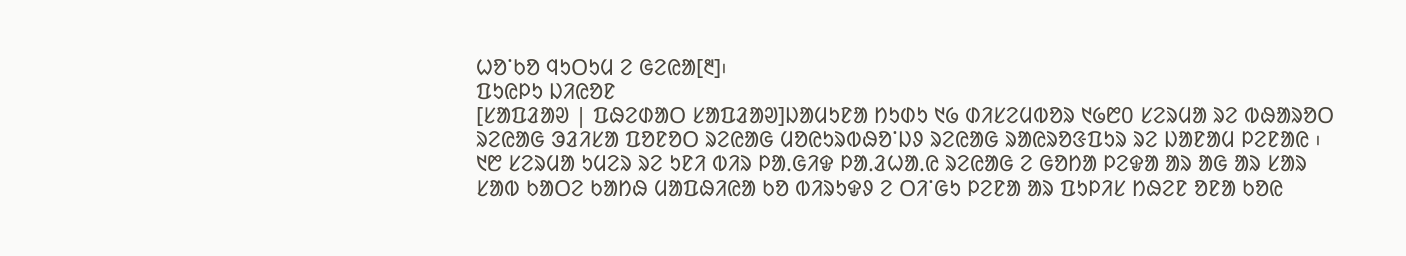ᱦᱚᱸᱠᱚ ᱧᱩᱛᱩᱢ ᱮ ᱜᱮᱭᱟ[᱓]᱾
ᱯᱩᱭᱞᱩ ᱡᱤᱭᱚᱱ
[ᱥᱟᱯᱲᱟᱣ | ᱯᱷᱮᱰᱟᱛ ᱥᱟᱯᱲᱟᱣ]ᱡᱟᱢᱩᱱᱟ ᱴᱩᱰᱩ ᱑᱙ ᱰᱤᱥᱮᱢᱵᱚᱨ ᱑᱙᱘᱐ ᱥᱮᱨᱢᱟ ᱨᱮ ᱵᱷᱟᱨᱚᱛ ᱨᱮᱭᱟᱜ ᱳᱲᱤᱥᱟ ᱯᱚᱱᱚᱛ ᱨᱮᱭᱟᱜ ᱢᱚᱭᱩᱨᱵᱷᱚᱸᱡᱽ ᱨᱮᱭᱟᱜ ᱨᱟᱭᱨᱚᱝᱯᱩᱨ ᱨᱮ ᱡᱟᱱᱟᱢ ᱞᱮᱱᱟᱭ ᱾ ᱑᱘ ᱥᱮᱨᱢᱟ ᱩᱢᱮᱨ ᱨᱮ ᱩᱱᱤ ᱵᱤᱨ ᱞᱟᱹᱜᱤᱫ ᱞᱟᱹᱲᱦᱟᱹᱭ ᱨᱮᱭᱟᱜ ᱮ ᱜᱚᱴᱟ ᱞᱮᱫᱟ ᱟᱨ ᱟᱜ ᱟᱨ ᱥᱟᱨ ᱥᱟᱵ ᱠᱟᱛᱮ ᱠᱟᱴᱷ ᱢᱟᱯᱷᱤᱭᱟ ᱠᱚ ᱵᱤᱨᱩᱫᱽ ᱮ ᱛᱤᱸᱜᱩ ᱞᱮᱱᱟ ᱟᱨ ᱯᱩᱞᱤᱥ ᱴᱷᱮᱱ ᱚᱱᱟ ᱠᱚᱭ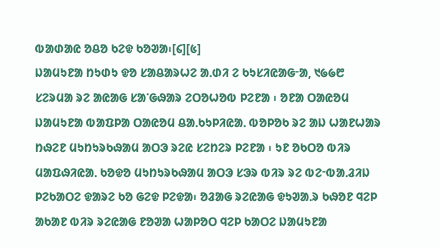ᱵᱟᱰᱟᱭ ᱚᱪᱚ ᱠᱮᱫ ᱠᱚᱣᱟ᱾[᱔][᱕]
ᱡᱟᱢᱩᱱᱟ ᱴᱩᱰᱩ ᱫᱚ ᱥᱟᱪᱟᱨᱦᱮ ᱟᱹᱰᱤ ᱮ ᱠᱩᱥᱤᱭᱟᱜᱼᱟ, ᱑᱙᱙᱘ ᱥᱮᱨᱢᱟ ᱨᱮ ᱟᱭᱟᱜ ᱥᱟᱸᱜᱷᱟᱨ ᱮᱛᱚᱦᱚᱵ ᱞᱮᱱᱟ ᱾ ᱚᱱᱟ ᱛᱟᱭᱚᱢ ᱡᱟᱢᱩᱱᱟ ᱵᱟᱯᱞᱟ ᱛᱟᱭᱚᱢ ᱪᱟᱹᱠᱩᱞᱤᱭᱟᱹ ᱵᱚᱞᱚᱠ ᱨᱮ ᱟᱡ ᱦᱟᱱᱦᱟᱨ ᱴᱷᱮᱱ ᱢᱩᱴᱩᱨᱠᱷᱟᱢ ᱟᱛᱳ ᱨᱮᱭ ᱥᱮᱴᱮᱨ ᱞᱮᱱᱟ ᱾ ᱩᱱ ᱚᱠᱛᱚ ᱵᱤᱨ ᱢᱟᱯᱷᱤᱭᱟᱹ ᱠᱚᱫᱚ ᱢᱩᱴᱩᱨᱠᱷᱟᱢ ᱟᱛᱳ ᱥᱳᱨ ᱵᱤᱨ ᱨᱮ ᱵᱮᱼᱵᱟᱹᱲᱤᱡ ᱞᱮᱠᱟᱛᱮ ᱫᱟᱨᱮ ᱠᱚ ᱜᱮᱫ ᱞᱮᱫᱟ᱾ ᱚᱲᱟᱜ ᱨᱮᱭᱟᱜ ᱫᱩᱣᱟᱹᱨ ᱠᱷᱚᱱ ᱧᱮᱞ ᱟᱠᱟᱱ ᱵᱤᱨ ᱨᱮᱭᱟᱜ ᱱᱚᱣᱟ ᱦᱟᱞᱚᱛ ᱧᱮᱞ ᱠᱟᱛᱮ ᱡᱟᱢᱩᱱᱟ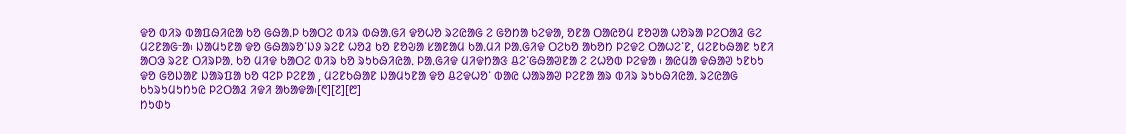ᱫᱚ ᱵᱤᱨ ᱵᱟᱯᱷᱤᱭᱟ ᱠᱚ ᱜᱷᱟᱹᱞ ᱠᱟᱛᱮ ᱵᱤᱨ ᱵᱷᱟᱹᱜᱤ ᱫᱚᱦᱚ ᱨᱮᱭᱟᱜ ᱮ ᱜᱚᱴᱟ ᱠᱮᱫᱟ, ᱚᱱᱟ ᱛᱟᱭᱚᱢ ᱱᱚᱣᱟ ᱦᱚᱨᱟ ᱞᱮᱛᱟᱲ ᱜᱮ ᱢᱮᱱᱟᱜᱼᱟ᱾ ᱡᱟᱢᱩᱱᱟ ᱫᱚ ᱜᱷᱟᱨᱚᱸᱡᱽ ᱨᱮᱱ ᱦᱚᱲ ᱠᱚ ᱱᱚᱶᱟ ᱥᱟᱱᱟᱢ ᱠᱟᱹᱢᱤ ᱞᱟᱹᱜᱤᱫ ᱛᱮᱠᱚ ᱟᱠᱚᱴ ᱞᱮᱫᱮ ᱛᱟᱦᱮᱸᱱ, ᱢᱮᱱᱠᱷᱟᱱ ᱩᱱᱤ ᱟᱛᱳ ᱨᱮᱱ ᱛᱤᱨᱞᱟᱹ ᱠᱚ ᱢᱤᱫ ᱠᱟᱛᱮ ᱵᱤᱨ ᱠᱚ ᱨᱩᱠᱷᱤᱭᱟᱹ ᱞᱟᱹᱜᱤᱫ ᱢᱤᱫᱴᱟᱝ ᱪᱮᱸᱜᱷᱟᱣᱱᱟ ᱮ ᱮᱦᱚᱵ ᱞᱮᱫᱟ ᱾ ᱟᱭᱢᱟ ᱫᱷᱟᱣ ᱩᱱᱠᱩ ᱫᱚ ᱜᱚᱡᱟᱱ ᱡᱟᱨᱯᱟ ᱠᱚ ᱧᱮᱞ ᱞᱮᱱᱟ , ᱢᱮᱱᱠᱷᱟᱱ ᱡᱟᱢᱩᱱᱟ ᱫᱚ ᱪᱮᱫᱦᱚᱸ ᱵᱟᱭ ᱦᱟᱨᱟᱣ ᱞᱮᱱᱟ ᱟᱨ ᱵᱤᱨ ᱨᱩᱠᱷᱤᱭᱟᱹ ᱨᱮᱭᱟᱜ ᱠᱩᱨᱩᱢᱩᱴᱩᱭ ᱞᱮᱛᱟᱲ ᱤᱫᱤ ᱟᱠᱟᱫᱟ᱾[᱖][᱗][᱘]
ᱴᱩᱰᱩ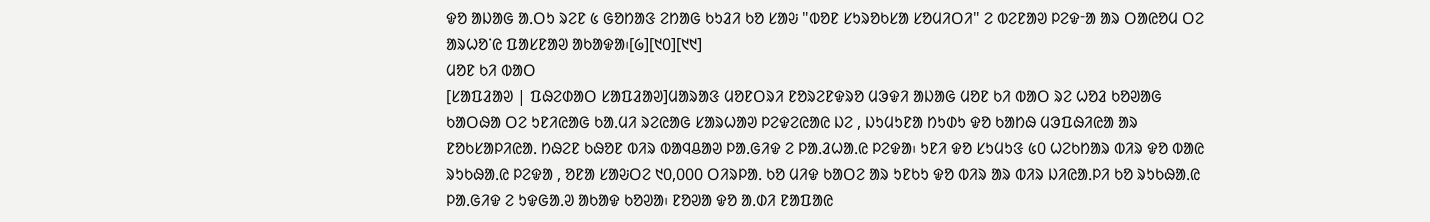ᱫᱚ ᱟᱡᱟᱜ ᱟᱹᱛᱩ ᱨᱮᱱ ᱕ ᱜᱚᱴᱟᱝ ᱮᱴᱟᱜ ᱠᱩᱲᱤ ᱠᱚ ᱥᱟᱶ "ᱵᱚᱱ ᱥᱩᱨᱚᱠᱥᱟ ᱥᱚᱢᱤᱛᱤ" ᱮ ᱵᱮᱱᱟᱣ ᱞᱮᱫᱼᱟ ᱟᱨ ᱛᱟᱭᱚᱢ ᱛᱮ ᱟᱨᱦᱚᱸᱭ ᱯᱟᱥᱱᱟᱣ ᱟᱠᱟᱫᱟ᱾[᱙][᱑᱐][᱑᱑]
ᱢᱚᱱ ᱠᱤ ᱵᱟᱛ
[ᱥᱟᱯᱲᱟᱣ | ᱯᱷᱮᱰᱟᱛ ᱥᱟᱯᱲᱟᱣ]ᱢᱟᱨᱟᱝ ᱢᱚᱱᱛᱨᱤ ᱱᱚᱨᱮᱱᱫᱨᱚ ᱢᱳᱫᱤ ᱟᱡᱟᱜ ᱢᱚᱱ ᱠᱤ ᱵᱟᱛ ᱨᱮ ᱦᱚᱲ ᱠᱚᱣᱟᱜ ᱠᱟᱛᱷᱟ ᱛᱮ ᱩᱱᱤᱭᱟᱜ ᱠᱟᱹᱢᱤ ᱨᱮᱭᱟᱜ ᱥᱟᱨᱦᱟᱣ ᱞᱮᱫᱮᱭᱟᱭ ᱡᱮ , ᱡᱩᱢᱩᱱᱟ ᱴᱩᱰᱩ ᱫᱚ ᱠᱟᱴᱷ ᱢᱳᱯᱷᱤᱭᱟ ᱟᱨ ᱱᱚᱠᱥᱟᱞᱤᱭᱟᱹ ᱴᱷᱮᱱ ᱠᱷᱚᱱ ᱵᱤᱨ ᱵᱟᱧᱪᱟᱣ ᱞᱟᱹᱜᱤᱫ ᱮ ᱞᱟᱹᱲᱦᱟᱹᱭ ᱞᱮᱫᱟ᱾ ᱩᱱᱤ ᱫᱚ ᱥᱩᱢᱩᱝ ᱕᱐ ᱦᱮᱠᱴᱟᱨ ᱵᱤᱨ ᱫᱚ ᱵᱟᱭ ᱨᱩᱠᱷᱟᱹᱭ ᱞᱮᱫᱟ , ᱚᱱᱟ ᱥᱟᱶᱛᱮ ᱑᱐,᱐᱐᱐ ᱛᱤᱨᱞᱟᱹ ᱠᱚ ᱢᱤᱫ ᱠᱟᱛᱮ ᱟᱨ ᱩᱱᱠᱩ ᱫᱚ ᱵᱤᱨ ᱟᱨ ᱵᱤᱨ ᱡᱤᱭᱟᱹᱞᱤ ᱠᱚ ᱨᱩᱠᱷᱟᱹᱭ ᱞᱟᱹᱜᱤᱫ ᱮ ᱩᱫᱜᱟᱹᱣ ᱟᱠᱟᱫ ᱠᱚᱣᱟ᱾ ᱱᱚᱣᱟ ᱫᱚ ᱟᱹᱰᱤ ᱱᱟᱯᱟᱭ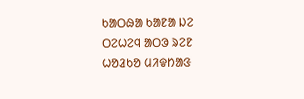ᱠᱟᱛᱷᱟ ᱠᱟᱱᱟ ᱡᱮ ᱛᱮᱦᱮᱧ ᱟᱛᱳ ᱨᱮᱱ ᱦᱚᱲᱠᱚ ᱢᱤᱫᱴᱟᱝ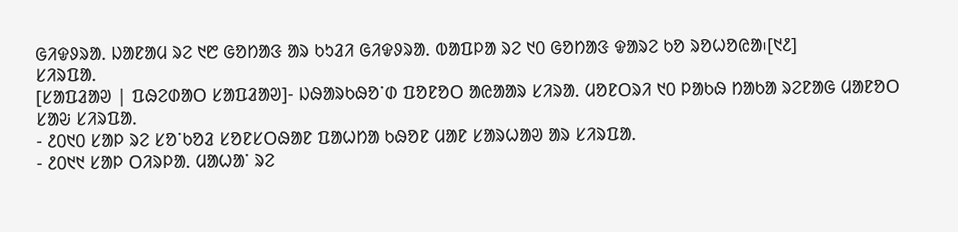ᱜᱤᱫᱽᱨᱟᱹ ᱡᱟᱱᱟᱢ ᱨᱮ ᱑᱘ ᱜᱚᱴᱟᱝ ᱟᱨ ᱠᱩᱲᱤ ᱜᱤᱫᱽᱨᱟᱹ ᱵᱟᱯᱞᱟ ᱨᱮ ᱑᱐ ᱜᱚᱴᱟᱝ ᱫᱟᱨᱮ ᱠᱚ ᱨᱚᱦᱚᱭᱟ᱾[᱑᱒]
ᱥᱤᱨᱯᱟᱹ
[ᱥᱟᱯᱲᱟᱣ | ᱯᱷᱮᱰᱟᱛ ᱥᱟᱯᱲᱟᱣ]- ᱡᱷᱟᱨᱠᱷᱚᱸᱰ ᱯᱚᱱᱚᱛ ᱟᱭᱟᱟᱨ ᱥᱤᱨᱟᱹ ᱢᱚᱱᱛᱨᱤ ᱑᱐ ᱞᱟᱠᱷ ᱴᱟᱠᱟ ᱨᱮᱱᱟᱜ ᱢᱟᱱᱚᱛ ᱥᱟᱶ ᱥᱤᱨᱯᱟᱹ
- ᱒᱐᱑᱐ ᱥᱟᱞ ᱨᱮ ᱥᱚᱸᱠᱚᱲ ᱥᱚᱱᱥᱛᱷᱟᱱ ᱯᱟᱦᱴᱟ ᱠᱷᱚᱱ ᱢᱟᱱ ᱥᱟᱨᱦᱟᱣ ᱟᱨ ᱥᱤᱨᱯᱟᱹ
- ᱒᱐᱑᱑ ᱥᱟᱞ ᱛᱤᱨᱞᱟᱹ ᱢᱟᱦᱟᱸ ᱨᱮ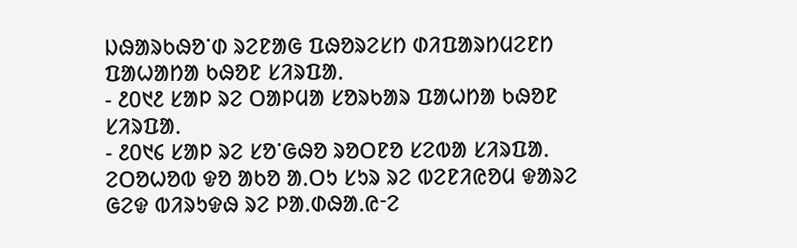ᱡᱷᱟᱨᱠᱷᱚᱸᱰ ᱨᱮᱱᱟᱜ ᱯᱷᱚᱨᱮᱥᱴ ᱰᱤᱯᱟᱨᱴᱢᱮᱱᱴ ᱯᱟᱦᱟᱴᱟ ᱠᱷᱚᱱ ᱥᱤᱨᱯᱟᱹ
- ᱒᱐᱑᱒ ᱥᱟᱞ ᱨᱮ ᱛᱟᱞᱢᱟ ᱥᱚᱨᱠᱟᱨ ᱯᱟᱦᱴᱟ ᱠᱷᱚᱱ ᱥᱤᱨᱯᱟᱹ
- ᱒᱐᱑᱔ ᱥᱟᱞ ᱨᱮ ᱥᱚᱸᱜᱷᱚ ᱨᱚᱛᱱᱚ ᱥᱮᱵᱟ ᱥᱤᱨᱯᱟᱹ
ᱮᱛᱚᱦᱚᱵ ᱫᱚ ᱟᱠᱚ ᱟᱹᱛᱩ ᱥᱩᱨ ᱨᱮ ᱵᱮᱱᱤᱭᱚᱢ ᱫᱟᱨᱮ ᱜᱮᱫ ᱵᱤᱨᱩᱫᱷ ᱨᱮ ᱞᱟᱹᱰᱷᱟᱹᱭᱼᱮ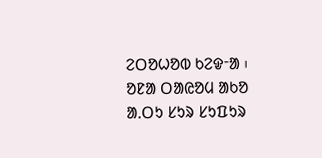ᱮᱛᱚᱦᱚᱵ ᱠᱮᱫᱼᱟ ᱾ ᱚᱱᱟ ᱛᱟᱭᱚᱢ ᱟᱠᱚ ᱟᱹᱛᱩ ᱥᱩᱨ ᱥᱩᱯᱩᱨ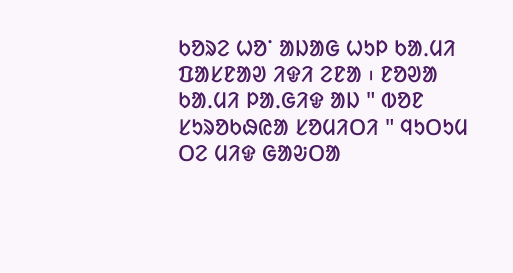ᱠᱚᱨᱮ ᱦᱚᱸ ᱟᱡᱟᱜ ᱦᱩᱞ ᱠᱟᱹᱢᱤ ᱯᱟᱥᱱᱟᱣ ᱤᱫᱤ ᱮᱱᱟ ᱾ ᱱᱚᱣᱟ ᱠᱟᱹᱢᱤ ᱞᱟᱹᱜᱤᱫ ᱟᱡ " ᱵᱚᱱ ᱥᱩᱨᱚᱠᱷᱭᱟ ᱥᱚᱢᱤᱛᱤ " ᱧᱩᱛᱩᱢ ᱛᱮ ᱢᱤᱫ ᱜᱟᱶᱛᱟ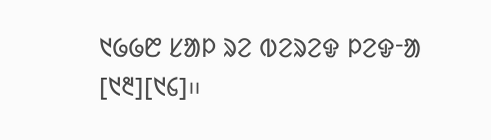᱑᱙᱙᱘ ᱥᱟᱞ ᱨᱮ ᱵᱮᱨᱮᱫ ᱞᱮᱫᱼᱟ [᱑᱓][᱑᱔]᱿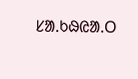ᱥᱟᱹᱠᱷᱭᱟᱹᱛ